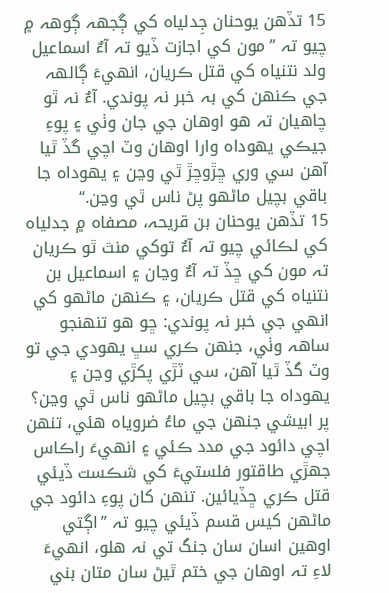15 تڏهن يوحنان جِدلياہ کي ڳجھہ ڳوهہ ۾ چيو تہ ”مون کي اجازت ڏيو تہ آءٌ اسماعيل ولد نتنياہ کي قتل ڪريان، انهيءَ ڳالهہ جي ڪنهن کي بہ خبر نہ پوندي. آءٌ نہ ٿو چاهيان تہ هو اوهان جي جان وٺي ۽ پوءِ جيڪي يهوداہ وارا اوهان وٽ اچي گڏ ٿيا آهن سي وري ڇڙوڇڙ ٿي وڃن ۽ يهوداہ جا باقي بچيل ماڻهو پڻ ناس ٿي وڃن.“
15 تڏهن يوحنان بن قريحہ، مصفاہ ۾ جدلياہ کي لڪائي چيو تہ آءٌ توکي منٿ ٿو ڪريان تہ مون کي ڇڏ تہ آءٌ وڃان ۽ اسماعيل بن نتنياہ کي قتل ڪريان، ۽ ڪنهن ماڻهو کي انهي جي خبر نہ پوندي: ڇو هو تنهنجو ساهہ وٺي، جنهن ڪري سڀ يهودي جي تو وٽ گڏ ٿيا آهن، سي ٽڙي پکڙي وڃن ۽ يهوداہ جا باقي بچيل ماڻهو ناس ٿي وڃن؟
پر ابيشي جنهن جي ماءُ ضروياہ هئي، تنهن اچي دائود جي مدد ڪئي ۽ انهيءَ راڪاس جهڙي طاقتور فلستيءَ کي شڪست ڏيئي قتل ڪري ڇڏيائين. تنهن کان پوءِ دائود جي ماڻهن کيس قسم ڏيئي چيو تہ ”اڳتي اوهين اسان سان جنگ تي نہ هلو، انهيءَ لاءِ تہ اوهان جي ختم ٿيڻ سان متان بني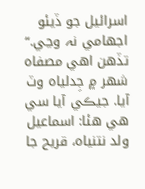اسرائيل جو ڏيئو اجھامي نہ وڃي.“
تڏهن اهي مصفاہ شهر ۾ جِدلياہ وٽ آيا. جيڪي آيا سي هي هئا: اسماعيل ولد نتنياہ، قريح جا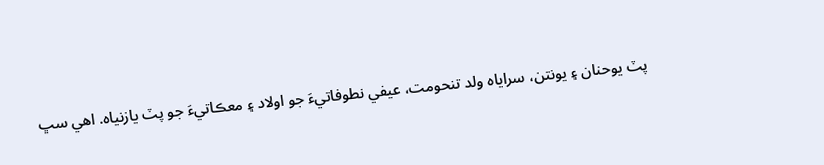پٽ يوحنان ۽ يونتن، سراياہ ولد تنحومت، عيفي نطوفاتيءَ جو اولاد ۽ معڪاتيءَ جو پٽ يازنياہ. اهي سڀ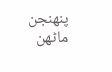پنهنجن ماڻهن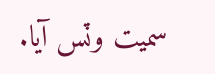سميت وٽس آيا.